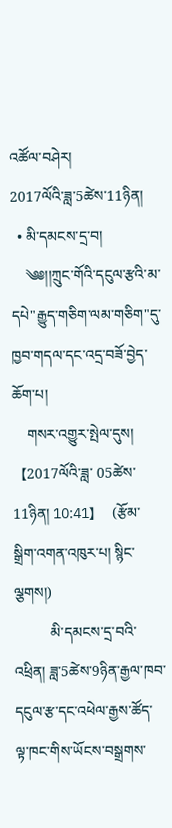འཚོལ་བཤེར།
2017ལོའི་ཟླ་5ཚེས་11ཉིན།
  • མི་དམངས་དྲ་བ།
    ༄༅།།ཀྲུང་གོའི་དངུལ་རྩའི་མ་དཔེ"རྒྱུད་གཅིག་ལམ་གཅིག"དུ་ཁྱབ་གདལ་དང་འདྲ་བཟོ་བྱེད་ཆོག་པ།
    གསར་འགྱུར་སྤེལ་དུས།  【2017ལོའི་ཟླ་ 05ཚེས་11ཉིན། 10:41】   (རྩོམ་སྒྲིག་འགན་འཁུར་པ། སྙིང་ལྕགས།)
          མི་དམངས་དྲ་བའི་འཕྲིན། ཟླ་5ཚེས་9ཉིན་རྒྱལ་ཁབ་དངུལ་རྩ་དང་འཕེལ་རྒྱས་ཚོད་ལྟ་ཁང་གིས་ཡོངས་བསྒྲགས་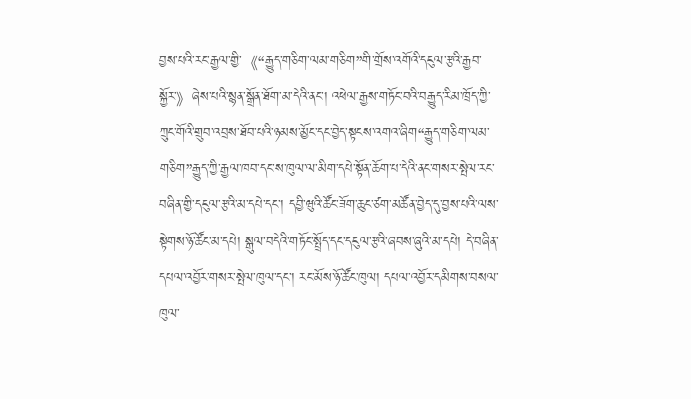བྱས་པའི་རང་རྒྱལ་གྱི་《“རྒྱུད་གཅིག་ལམ་གཅིག”གི་གྲོས་འགོའི་དངུལ་རྩའི་རྒྱབ་སྐྱོར་》ཞེས་པའི་སྙན་སྒྲོན་ཐོག་མ་དེའི་ནང་། འཕེལ་རྒྱས་གཏོང་བའི་བརྒྱུད་རིམ་ཁྲོད་ཀྱི་ཀྲུང་གོའི་གྲུབ་འབྲས་ཐོབ་པའི་ཉམས་མྱོང་དང་བྱེད་སྟངས་འགའ་ཞིག“རྒྱུད་གཅིག་ལམ་གཅིག”རྒྱུད་ཀྱི་རྒྱལ་ཁབ་དང་ས་ཁུལ་ལ་མིག་དཔེ་སྟོན་ཆོག་པ་དེའི་ནང་གསར་སྤེལ་རང་བཞིན་གྱི་དངུལ་རྩའི་མ་དཔེ་དང་། དབྱི་ཝུའི་ཚོང་ཟོག་ཆུང་ཙག་མཚོན་བྱེད་དུ་བྱས་པའི་ལས་སྟེགས་ཉོ་ཚོང་མ་དཔེ། སྒུལ་བདེའི་གཏོང་སྤྲོད་དང་དངུལ་རྩའི་ཞབས་ཞུའི་མ་དཔེ། དེ་བཞིན་དཔལ་འབྱོར་གསར་སྤེལ་ཁུལ་དང་། རང་མོས་ཉོ་ཚོང་ཁུལ། དཔལ་འབྱོར་དམིགས་བསལ་ཁུལ་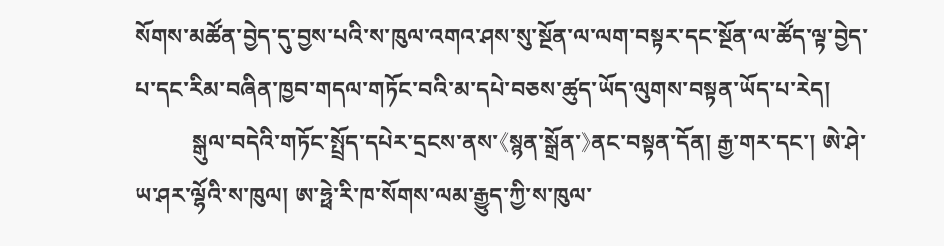སོགས་མཚོན་བྱེད་དུ་བྱས་པའི་ས་ཁུལ་འགའ་ཤས་སུ་སྔོན་ལ་ལག་བསྟར་དང་སྔོན་ལ་ཚོད་ལྟ་བྱེད་པ་དང་རིམ་བཞིན་ཁྱབ་གདལ་གཏོང་བའི་མ་དཔེ་བཅས་ཚུད་ཡོད་ལུགས་བསྟན་ཡོད་པ་རེད།
          སྒུལ་བདེའི་གཏོང་སྤྲོད་དཔེར་དྲངས་ནས་《སྙན་སྒྲོན་》ནང་བསྟན་དོན། རྒྱ་གར་དང་། ཨེ་ཤེ་ཡ་ཤར་ལྷོའི་ས་ཁུལ། ཨ་ཧྥེ་རི་ཁ་སོགས་ལམ་རྒྱུད་ཀྱི་ས་ཁུལ་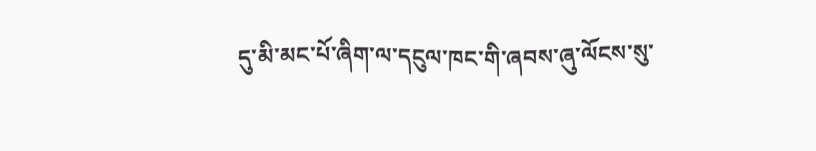དུ་མི་མང་པོ་ཞིག་ལ་དངུལ་ཁང་གི་ཞབས་ཞུ་ལོངས་སུ་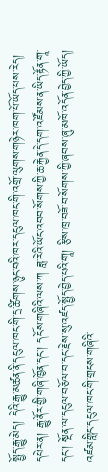སྤྱོད་རྒྱུ་མེད། དེའི་རྒྱུ་མཚན་ནི་དངུལ་ཁང་གི་དྲ་ཚིགས་ཉུང་བའི་ཁར་དངུལ་ཁང་གི་འགྲོ་ལུགས་གཉེར་ཁག་པོ་ཡོད་པས་རེད། དཔེར་ན། རྒྱུ་ནོར་གྱི་གཞི་ཁྱོན་དང་། དངོས་གཞིའི་ལས་ཀ ཟླ་རེའི་ཡོང་འབབ་སོགས་ཀྱི་ཆ་རྐྱེན་དེ་དག་འཛོམས་ན་ཡིད་རྟོན་གཱ་དང་། སྔོན་ལ་དངུལ་བཅོལ་བ་དང་རྗེས་སུ་འཛད་སྤྱོད་བྱེད་པའི་གཱ། རྩིས་ཁྲ་བཟོ་བ་སོགས་ཀྱི་ཞབས་ཞུ་མཁོ་འདོན་བྱེད་ཀྱི་ཡོད། འཛམ་གླིང་དངུལ་ཁང་གི་གྲངས་གཞིའི་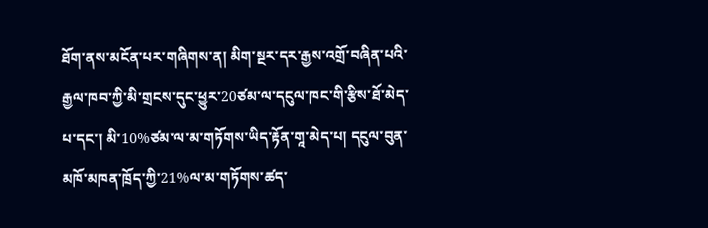ཐོག་ནས་མངོན་པར་གཞིགས་ན། མིག་སྔར་དར་རྒྱས་འགྲོ་བཞིན་པའི་རྒྱལ་ཁབ་ཀྱི་མི་གྲངས་དུང་ཕྱུར་20ཙམ་ལ་དངུལ་ཁང་གི་རྩིས་ཐོ་མེད་པ་དང་། མི་10%ཙམ་ལ་མ་གཏོགས་ཡིད་རྟོན་གཱ་མེད་པ། དངུལ་བུན་མཁོ་མཁན་ཁྲོད་ཀྱི་21%ལ་མ་གཏོགས་ཚད་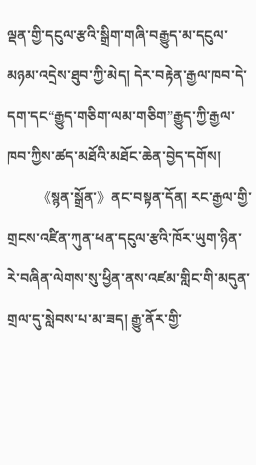ལྡན་གྱི་དངུལ་རྩའི་སྒྲིག་གཞི་བརྒྱུད་མ་དངུལ་མཉམ་འདྲེས་ཐུབ་ཀྱི་མེད། དེར་བརྟེན་རྒྱལ་ཁབ་དེ་དག་དང“རྒྱུད་གཅིག་ལམ་གཅིག”རྒྱུད་ཀྱི་རྒྱལ་ཁབ་ཀྱིས་ཚད་མཐོའི་མཐོང་ཆེན་བྱེད་དགོས།
          《སྙན་སྒྲོན་》ནང་བསྟན་དོན། རང་རྒྱལ་གྱི་གྲངས་འཛིན་ཀུན་ཕན་དངུལ་རྩའི་ཁོར་ཡུག་ཉིན་རེ་བཞིན་ལེགས་སུ་ཕྱིན་ནས་འཛམ་གླིང་གི་མདུན་གྲལ་དུ་སླེབས་པ་མ་ཟད། རྒྱུ་ནོར་གྱི་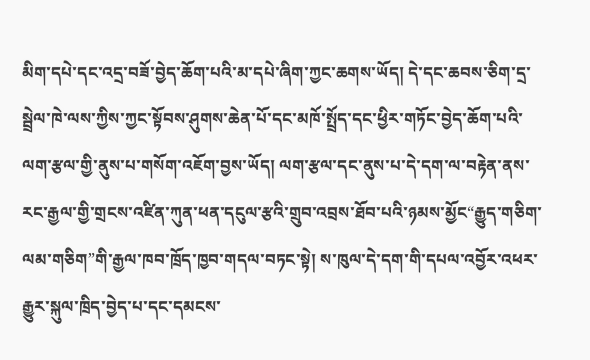མིག་དཔེ་དང་འདྲ་བཟོ་བྱེད་ཆོག་པའི་མ་དཔེ་ཞིག་ཀྱང་ཆགས་ཡོད། དེ་དང་ཆབས་ཅིག་དྲ་སྦྲེལ་ཁེ་ལས་ཀྱིས་ཀྱང་སྟོབས་ཤུགས་ཆེན་པོ་དང་མཁོ་སྤྲོད་དང་ཕྱིར་གཏོང་བྱེད་ཆོག་པའི་ལག་རྩལ་གྱི་ནུས་པ་གསོག་འཇོག་བྱས་ཡོད། ལག་རྩལ་དང་ནུས་པ་དེ་དག་ལ་བརྟེན་ནས་རང་རྒྱལ་གྱི་གྲངས་འཛིན་ཀུན་ཕན་དངུལ་རྩའི་གྲུབ་འབྲས་ཐོབ་པའི་ཉམས་མྱོང“རྒྱུད་གཅིག་ལམ་གཅིག”གི་རྒྱལ་ཁབ་ཁྲོད་ཁྱབ་གདལ་བཏང་སྟེ། ས་ཁུལ་དེ་དག་གི་དཔལ་འབྱོར་འཕར་རྒྱུར་སྐུལ་ཁྲིད་བྱེད་པ་དང་དམངས་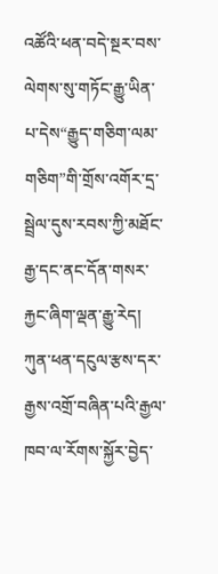འཚོའི་ཕན་བདེ་སྔར་བས་ལེགས་སུ་གཏོང་རྒྱུ་ཡིན་པ་དེས“རྒྱུད་གཅིག་ལམ་གཅིག”གི་གྲོས་འགོར་དྲ་སྦྲེལ་དུས་རབས་ཀྱི་མཐོང་རྒྱ་དང་ནང་དོན་གསར་རྐྱང་ཞིག་ལྡན་རྒྱུ་རེད། ཀུན་ཕན་དངུལ་རྩས་དར་རྒྱས་འགྲོ་བཞིན་པའི་རྒྱལ་ཁབ་ལ་རོགས་སྐྱོར་བྱེད་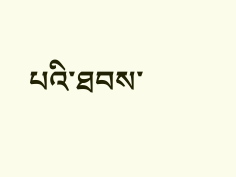པའི་ཐབས་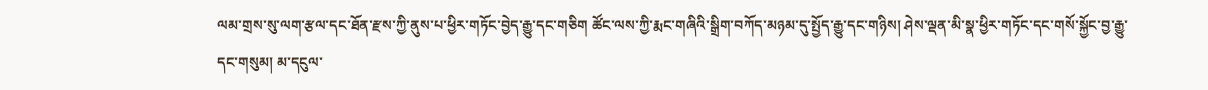ལམ་གྲས་སུ་ལག་རྩལ་དང་ཐོན་རྫས་ཀྱི་ནུས་པ་ཕྱིར་གཏོང་བྱེད་རྒྱུ་དང་གཅིག ཚོང་ལས་ཀྱི་རྨང་གཞིའི་སྒྲིག་བཀོད་མཉམ་དུ་སྤྱོད་རྒྱུ་དང་གཉིས། ཤེས་ལྡན་མི་སྣ་ཕྱིར་གཏོང་དང་གསོ་སྐྱོང་བྱ་རྒྱུ་དང་གསུམ། མ་དངུལ་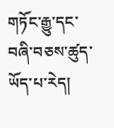གཏོང་རྒྱུ་དང་བཞི་བཅས་ཚུད་ཡོད་པ་རེད།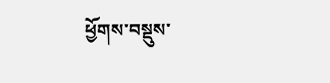ཕྱོགས་བསྡུས་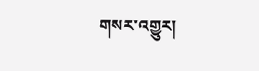གསར་འགྱུར།